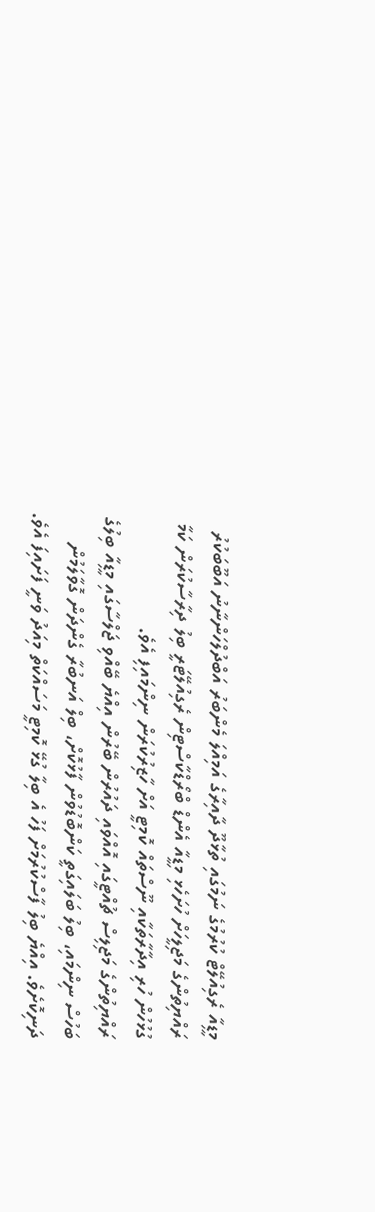މީޑިއާ ރެގިއުލޭޓް ކުރުމުގެ ނަމުގައި ތުޅާދޫ ދާއިރާގެ އަމިއްލަ މެންބަރު އަބްދުލްހަންނާނު އަބޫބަކުރު ރައްޔިތުންގެ މަޖިލީހަށް ހުށަހެޅި މިޑީއާ އެންޑް ބްރޯޑްކާސްޓިން ރެގިއުލޭޓަރީ ބިލު ދިރާސާކުރަން ކަމާ ގުޅުހުން ހުރި އިދާރާތަކާއި ނޫސްތައް ކޮމިޓީ އަށް ހާޒިރުކުރަން ނިންމައިފި އެވެ.
ރައްޔިތުންގެ މަޖިލިސް ޗުއްޓީގައި އޮއްވައި ދައުރުން ބޭރުން އިއްޔެ ބޭއްވި ޖަލްސާގައި މީޑިއާ ބިލުގެ ބަހުސް ނިންމައި، ބިލު ބަލައިގަތީ ކަންބޮޑުވުން ފާޅުކޮށް، ބިލް އަނބުރާ ގެންދަން ގޮވާލަމުން ދަނިކޮށެވެ. އިއްޔެ ބިލު ފާސްކުރުމަށް ފަހު އެ ބިލާ ގުޅޭ ކޮމިޓީ މަސައްކަތް މިއަދު ވަނީ ފަށައިފަ އެވެ.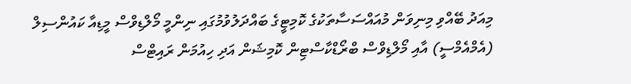މިއަދު ބޭއްވި މިނިވަން މުއައްސަސާތަކުގެ ކޮމިޓީގެ ބައްދަލުވުމުގައި ނިންމީ މޯލްޑިވްސް މީޑިއާ ކައުންސިލް (އެމްއެމްސީ) އާއި މޯލްޑިވްސް ބްރޯޑްކާސްޓިން ކޮމިޝަން އަދި ހިއުމަން ރައިޓްސް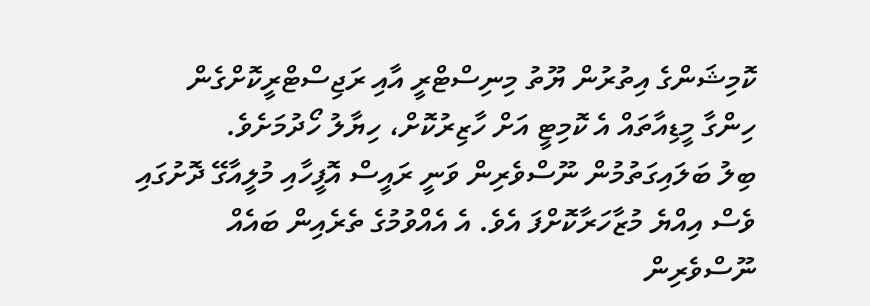ކޮމިޝަންގެ އިތުރުން ޔޫތު މިނިސްޓްރީ އާއި ރަޖިސްޓްރީކޮށްގެން ހިންގާ މީޑިއާތައް އެ ކޮމިޓީ އަށް ހާޒިރުކޮށް، ހިޔާލު ހޯދުމަށެވެ.
ބިލު ބަލައިގަތުމުން ނޫސްވެރިން ވަނީ ރައީސް އޮފީހާއި މުލީއާގޭ ދޮށުގައި ވެސް އިއްޔެ މުޒާހަރާކޮށްފަ އެވެ. އެ އެއްވުމުގެ ތެރެއިން ބައެއް ނޫސްވެރިން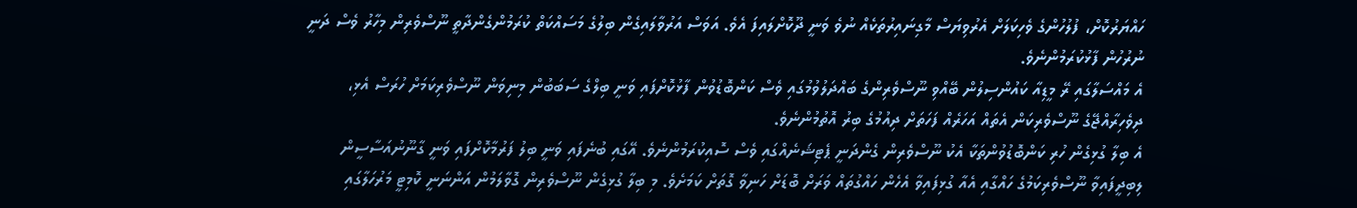ހައްޔަރުކޮށް، ފުލުހުންގެ ވެހިކަލަށް އެރުވިޔަސް މާގިނައިރުތަކެއް ނުވެ ވަނީ ދޫކޮށްލައިފަ އެވެ. އަވަސް އަރުވާލައިގެން ބިލުގެ މަސައްކަތް ކުރަމުންގެންދާތީ ނޫސްވެރިން މިހާރު ވެސް ދަނީ ނުރުހުން ފާޅުކުރަމުންނެވެ.
އެ މައްސަލާގައި ރޭ މީޑިއާ ކައުންސިލުން ބޭއްވި ނޫސްވެރިންގެ ބައްދަލުވުމުގައި ވެސް ކަންބޮޑުވުން ފާޅުކޮށްފައި ވަނީ ބިލްގެ ސަބަބުން މިނިވަން ނޫސްވެރިކަމަށް ހުރަސް އެޅި، ދިވެހިރާއްޖޭގެ ނޫސްވެރިކަން އެތައް އަހަރެއް ފަހަތަށް ދިއުމުގެ ބިރު އޮތުމުންނެވެ.
އެ ބިލާ ގުޅިގެން ހުރި ކަންބޮޑުވުންތަކާ އެކު ނޫސްވެރިން ގެންދަނީ ޕެޓިޝަނެއްގައި ވެސް ސޮއިކުރަމުންނެވެ. އޭގައި ބުނެފައި ވަނީ ބިލު ފަރުމާކޮށްފައި ވަނީ ގާނޫނުއަސާސީން ލިބިދީފައިވާ ނޫސްވެރިކަމުގެ ހައްގާއި އެއާ ގުޅިފައިވާ އެހެން ހައްގުތައް ވަރަށް ބޮޑަށް ހަނިވާ ގޮތަށް ކަމަށެވެ. މި ބިލާ ގުޅިގެން ނޫސްވެރިން ގޮވާލަމުން އަންނަނީ ކޮމިޓީ މަރުހަލާގައި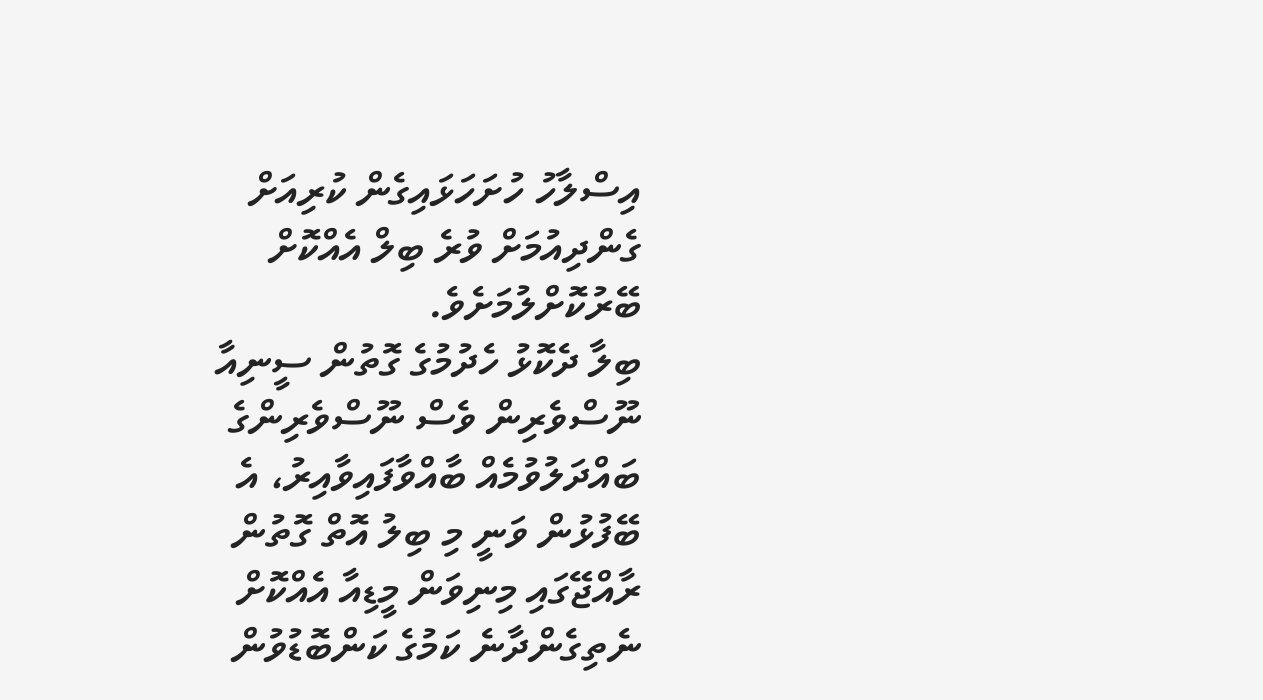އިސްލާހު ހުށަހަޅައިގެން ކުރިއަށް ގެންދިއުމަށް ވުރެ ބިލް އެއްކޮށް ބޭރުކޮށްލުމަށެވެ.
ބިލާ ދެކޮޅު ހެދުމުގެ ގޮތުން ސީނިއާ ނޫސްވެރިން ވެސް ނޫސްވެރިންގެ ބައްދަލުވުމެއް ބާއްވާފައިވާއިރު، އެ ބޭފުޅުން ވަނީ މި ބިލު އޮތް ގޮތުން ރާއްޖޭގައި މިނިވަން މީޑިއާ އެއްކޮށް ނެތިގެންދާނެ ކަމުގެ ކަންބޮޑުވުން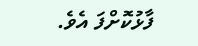ފާޅުކޮށްފަ އެވެ.